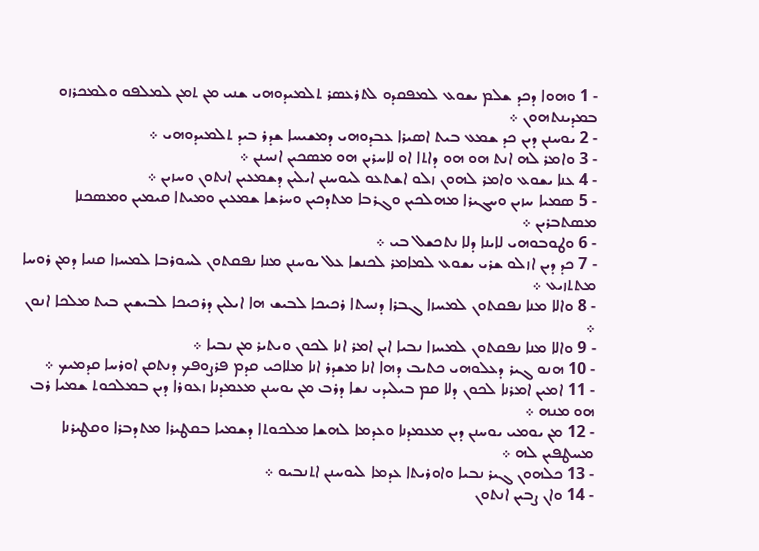- 1 ܘܗܘܐ ܕܟܕ ܫܠܡ ܝܫܘܥ ܠܡܦܩܕܘ ܠܬܪܥܤܪ ܬܠܡܝܕܘܗܝ ܫܢܝ ܡܢ ܬܡܢ ܠܡܠܦܘ ܘܠܡܟܪܙܘ ܒܡܕܝܢܬܗܘܢ ܀
- 2 ܝܘܚܢܢ ܕܝܢ ܟܕ ܫܡܥ ܒܝܬ ܐܤܝܪܐ ܥܒܕܘܗܝ ܕܡܫܝܚܐ ܫܕܪ ܒܝܕ ܬܠܡܝܕܘܗܝ ܀
- 3 ܘܐܡܪ ܠܗ ܐܢܬ ܗܘ ܗܘ ܕܐܬܐ ܐܘ ܠܐܚܪܝܢ ܗܘ ܡܤܟܝܢ ܐܢܚܢܢ ܀
- 4 ܥܢܐ ܝܫܘܥ ܘܐܡܪ ܠܗܘܢ ܙܠܘ ܐܫܬܥܘ ܠܝܘܚܢܢ ܐܝܠܝܢ ܕܫܡܥܝܢ ܐܢܬܘܢ ܘܚܙܝܢ ܀
- 5 ܤܡܝܐ ܚܙܝܢ ܘܚܓܝܪܐ ܡܗܠܟܝܢ ܘܓܪܒܐ ܡܬܕܟܝܢ ܘܚܪܫܐ ܫܡܥܝܢ ܘܡܝܬܐ ܩܝܡܝܢ ܘܡܤܟܢܐ ܡܤܬܒܪܝܢ ܀
- 6 ܘܛܘܒܘܗܝ ܠܐܝܢܐ ܕܠܐ ܢܬܟܫܠ ܒܝ ܀
- 7 ܟܕ ܕܝܢ ܐܙܠܘ ܫܪܝ ܝܫܘܥ ܠܡܐܡܪ ܠܟܢܫܐ ܥܠ ܝܘܚܢܢ ܡܢܐ ܢܦܩܬܘܢ ܠܚܘܪܒܐ ܠܡܚܙܐ ܩܢܝܐ ܕܡܢ ܪܘܚܐ ܡܬܬܙܝܥ ܀
- 8 ܘܐܠܐ ܡܢܐ ܢܦܩܬܘܢ ܠܡܚܙܐ ܓܒܪܐ ܕܢܚܬܐ ܪܟܝܟܐ ܠܒܝܫ ܗܐ ܐܝܠܝܢ ܕܪܟܝܟܐ ܠܒܝܫܝܢ ܒܝܬ ܡܠܟܐ ܐܢܘܢ ܀
- 9 ܘܐܠܐ ܡܢܐ ܢܦܩܬܘܢ ܠܡܚܙܐ ܢܒܝܐ ܐܝܢ ܐܡܪ ܐܢܐ ܠܟܘܢ ܘܝܬܝܪ ܡܢ ܢܒܝܐ ܀
- 10 ܗܢܘ ܓܝܪ ܕܥܠܘܗܝ ܟܬܝܒ ܕܗܐ ܐܢܐ ܡܫܕܪ ܐܢܐ ܡܠܐܟܝ ܩܕܡ ܦܪܨܘܦܟ ܕܢܬܩܢ ܐܘܪܚܐ ܩܕܡܝܟ ܀
- 11 ܐܡܝܢ ܐܡܪܢܐ ܠܟܘܢ ܕܠܐ ܩܡ ܒܝܠܝܕܝ ܢܫܐ ܕܪܒ ܡܢ ܝܘܚܢܢ ܡܥܡܕܢܐ ܙܥܘܪܐ ܕܝܢ ܒܡܠܟܘܬ ܫܡܝܐ ܪܒ ܗܘ ܡܢܗ ܀
- 12 ܡܢ ܝܘܡܝ ܝܘܚܢܢ ܕܝܢ ܡܥܡܕܢܐ ܘܥܕܡܐ ܠܗܫܐ ܡܠܟܘܬܐ ܕܫܡܝܐ ܒܩܛܝܪܐ ܡܬܕܒܪܐ ܘܩܛܝܪܢܐ ܡܚܛܦܝܢ ܠܗ ܀
- 13 ܟܠܗܘܢ ܓܝܪ ܢܒܝܐ ܘܐܘܪܝܬܐ ܥܕܡܐ ܠܝܘܚܢܢ ܐܬܢܒܝܘ ܀
- 14 ܘܐܢ ܨܒܝܢ ܐܢܬܘܢ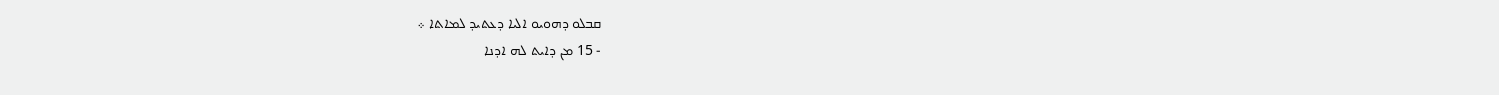ܩܒܠܘ ܕܗܘܝܘ ܐܠܝܐ ܕܥܬܝܕ ܠܡܐܬܐ ܀
- 15 ܡܢ ܕܐܝܬ ܠܗ ܐܕܢܐ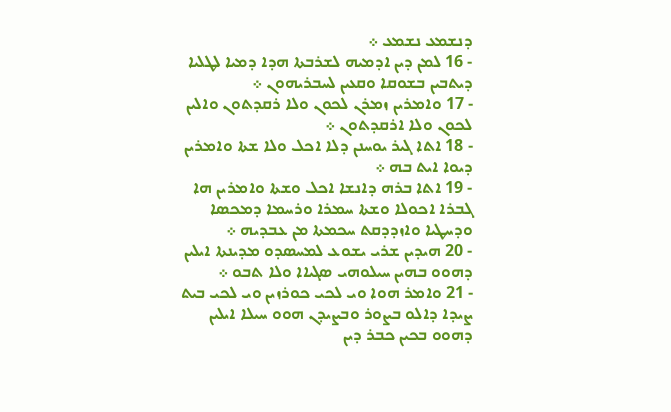ܕܢܫܡܥ ܢܫܡܥ ܀
- 16 ܠܡܢ ܕܝܢ ܐܕܡܝܗ ܠܫܪܒܬܐ ܗܕܐ ܕܡܝܐ ܠܛܠܝܐ ܕܝܬܒܝܢ ܒܫܘܩܐ ܘܩܥܝܢ ܠܚܒܪܝܗܘܢ ܀
- 17 ܘܐܡܪܝܢ ܙܡܪܢ ܠܟܘܢ ܘܠܐ ܪܩܕܬܘܢ ܘܐܠܝܢ ܠܟܘܢ ܘܠܐ ܐܪܩܕܬܘܢ ܀
- 18 ܐܬܐ ܓܝܪ ܝܘܚܢܢ ܕܠܐ ܐܟܠ ܘܠܐ ܫܬܐ ܘܐܡܪܝܢ ܕܝܘܐ ܐܝܬ ܒܗ ܀
- 19 ܐܬܐ ܒܪܗ ܕܐܢܫܐ ܐܟܠ ܘܫܬܐ ܘܐܡܪܝܢ ܗܐ ܓܒܪܐ ܐܟܘܠܐ ܘܫܬܐ ܚܡܪܐ ܘܪܚܡܐ ܕܡܟܤܐ ܘܕܚܛܝܐ ܘܐܙܕܕܩܬ ܚܟܡܬܐ ܡܢ ܥܒܕܝܗ ܀
- 20 ܗܝܕܝܢ ܫܪܝ ܝܫܘܥ ܠܡܚܤܕܘ ܡܕܝܢܬܐ ܐܝܠܝܢ ܕܗܘܘ ܒܗܝܢ ܚܝܠܘܗܝ ܤܓܝܐܐ ܘܠܐ ܬܒܘ ܀
- 21 ܘܐܡܪ ܗܘܐ ܘܝ ܠܟܝ ܟܘܪܙܝܢ ܘܝ ܠܟܝ ܒܝܬ ܨܝܕܐ ܕܐܠܘ ܒܨܘܪ ܘܒܨܝܕܢ ܗܘܘ ܚܝܠܐ ܐܝܠܝܢ ܕܗܘܘ ܒܟܝܢ ܟܒܪ ܕܝܢ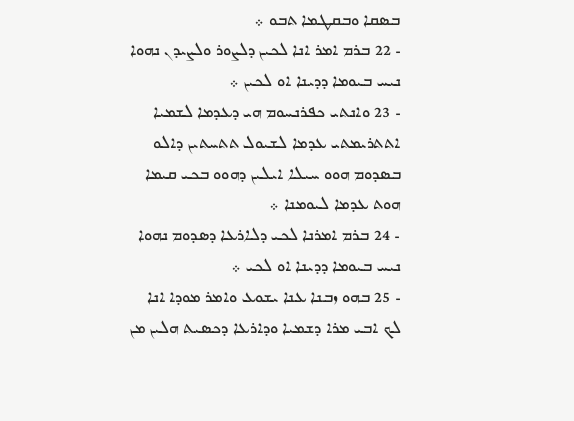ܒܤܩܐ ܘܒܩܛܡܐ ܬܒܘ ܀
- 22 ܒܪܡ ܐܡܪ ܐܢܐ ܠܟܝܢ ܕܠܨܘܪ ܘܠܨܝܕܢ ܢܗܘܐ ܢܝܚ ܒܝܘܡܐ ܕܕܝܢܐ ܐܘ ܠܟܝܢ ܀
- 23 ܘܐܢܬܝ ܟܦܪܢܚܘܡ ܗܝ ܕܥܕܡܐ ܠܫܡܝܐ ܐܬܬܪܝܡܬܝ ܥܕܡܐ ܠܫܝܘܠ ܬܬܚܬܝܢ ܕܐܠܘ ܒܤܕܘܡ ܗܘܘ ܚܝܠܐ ܐܝܠܝܢ ܕܗܘܘ ܒܟܝ ܩܝܡܐ ܗܘܬ ܥܕܡܐ ܠܝܘܡܢܐ ܀
- 24 ܒܪܡ ܐܡܪܢܐ ܠܟܝ ܕܠܐܪܥܐ ܕܤܕܘܡ ܢܗܘܐ ܢܝܚ ܒܝܘܡܐ ܕܕܝܢܐ ܐܘ ܠܟܝ ܀
- 25 ܒܗܘ ܙܒܢܐ ܥܢܐ ܝܫܘܥ ܘܐܡܪ ܡܘܕܐ ܐܢܐ ܠܟ ܐܒܝ ܡܪܐ ܕܫܡܝܐ ܘܕܐܪܥܐ ܕܟܤܝܬ ܗܠܝܢ ܡܢ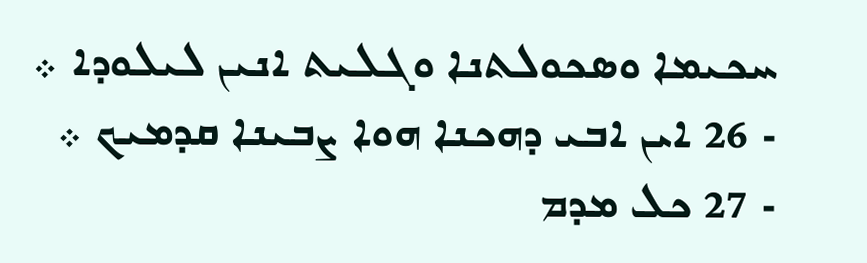ܚܟܝܡܐ ܘܤܟܘܠܬܢܐ ܘܓܠܝܬ ܐܢܝܢ ܠܝܠܘܕܐ ܀
- 26 ܐܝܢ ܐܒܝ ܕܗܟܢܐ ܗܘܐ ܨܒܝܢܐ ܩܕܡܝܟ ܀
- 27 ܟܠ ܡܕܡ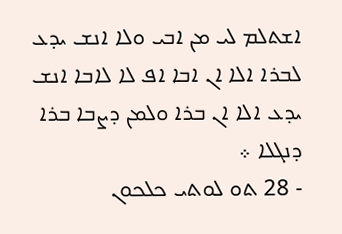ܐܫܬܠܡ ܠܝ ܡܢ ܐܒܝ ܘܠܐ ܐܢܫ ܝܕܥ ܠܒܪܐ ܐܠܐ ܐܢ ܐܒܐ ܐܦ ܠܐ ܠܐܒܐ ܐܢܫ ܝܕܥ ܐܠܐ ܐܢ ܒܪܐ ܘܠܡܢ ܕܨܒܐ ܒܪܐ ܕܢܓܠܐ ܀
- 28 ܬܘ ܠܘܬܝ ܟܠܟܘܢ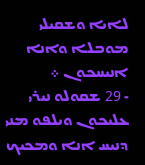ܠܐܝܐ ܘܫܩܝܠܝ ܡܘܒܠܐ ܘܐܢܐ ܐܢܝܚܟܘܢ ܀
- 29 ܫܩܘܠܘ ܢܝܪܝ ܥܠܝܟܘܢ ܘܝܠܦܘ ܡܢܝ ܕܢܝܚ ܐܢܐ ܘܡܟܝܟ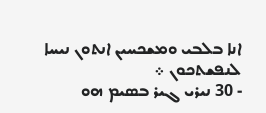ܐܢܐ ܒܠܒܝ ܘܡܫܟܚܝܢ ܐܢܬܘܢ ܢܝܚܐ ܠܢܦܫܬܟܘܢ ܀
- 30 ܢܝܪܝ ܓܝܪ ܒܤܝܡ ܗܘ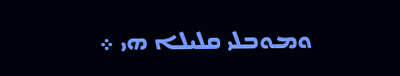ܘܡܘܒܠܝ ܩܠܝܠܐ ܗܝ ܀